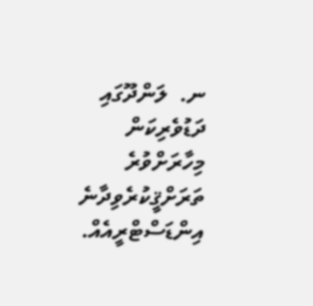ނ.  ލަންދޫގައި ދަޑުވެރިކަން މިހާރަށްވުރެ ތަރަށްޤީކުރެވިދާނެ އިންޑަސްޓްރީއެއް.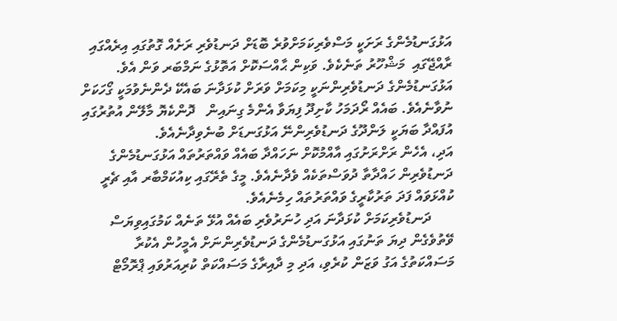އަޅުގަނޑުމެންގެ ރަށަކީ މަސްވެރިކަމަށްވުރެ ބޮޑަށް ދަނޑުވެރި ރަށެއް ގޮތުގައި އިރެއްގައި ރާއްޖޭގައި  މަޝްހޫރު ތަނެކެވެ. ވަކިން ޙާއްސަކޮށް އަތޮޅުގެ ނަމްބަރ ވަން އެވެ.  އަޅުގަނޑުމެންގެ ދަނޑުވެރިންނަކީ މިކަމަށް ވަރަށް ކުޅަދާނަ ބައެކޭ ދެންނެވުމަކީ ގޯހަކަށް ނުވާނެއެވެ. ބައެއް ރޯދަމަހު ކާށިދޫ ފިޔަވާ އެންމެ ގިނައިން   ދޮންކެޔޮ މާލޭން އުތުރުގައި އުފައްދާ ބަޔަކީ ލަންދޫގެ ދަނޑުވެރިންނޭ އަޅުގަނޑަށް ބުނެވިދާނެއެވެ.
އަދި، އެހެން ރަށްރަށުގައި އާއްމުކޮށް ނަހައްދާ ބައެއް ވައްތަރުތައް އަޅުގަނޑުމެންގެ ދަނޑުވެރިން ހައްދާތާ ދުވަސްތަކެއް ވެދާނެއެވެ. މީގެ ތެރޭގައި ކިއުކަމްބާރ އާއި ޗެރީ ކުއްޅަވައް ފަދަ ތަރުކާރީގެ ވައްތަރުތައް ހިމެނެއެވެ.
      ދަނޑުވެރިކަމަށް ކުޅަދާނަ އަދި ހުނަރުވެރި ބައެއް އުޅޭ ތަނެއް ކަމުގައިވިޔަސް ވޭތުވެގެން ދިޔަ ތަނުގައި އަޅުގަނޑުމެންގެ ދަނޑުވެރިންނަށް އެމީހުން އެކުރާ މަސައްކަތުގެ އަގު ވަޒަން ކުރެވި، އަދި މި ދާއިރާގެ މަސައްކަތް ކުރިއަރުވައި ޕްރޮމޯޓް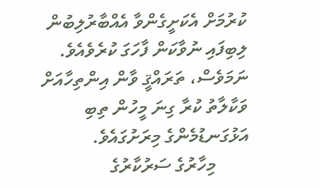ކުރުމަށް އެކަށީގެންވާ އެއްބާރުލިބުން ލިބިފައި ނުވާކަން ފާހަގަ ކުރެވެއެވެ. ނަމަވެސް، ތަރައްޤީ ވާން އިންތިހާއަށް ވަކާލާތު ކުރާ ގިނަ މީހުން ތިބި އަޅުގަނޑުމެންގެ މިރަށުގައެވެ.
       މިހާރުގެ ސަރުކާރުގެ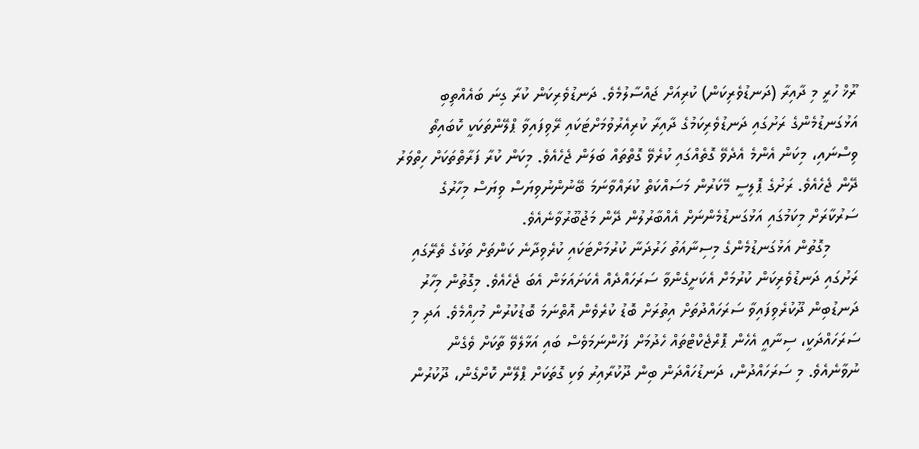ރޫޚް ހުރީ މި ދާއިރާ (ދަނޑުވެރިކަން) ކުރިއަށް ޖައްސާލުމެވެ. ދަނޑުވެރިކަން ކުރާ ގިނަ ބައެއްތިބި އަޅުގަނޑުމެންގެ ރަށުގައި ދަނޑުވެރިކަމުގެ ދާއިރާ ކުރިއެރުވުމަށްޓަކައި ރޭވިފައިވާ ޕްލޭންތަކަކީ ކޮބައިތޯ ވިސްނައި، މިކަން އެންމެ އެދެވޭ ގޮތެއްގައި ކުރެވޭ ގޮތްތައް ބަލަން ޖެހެއެވެ. މިކަން ކުރާ ފަރާތްތަކަށް ހިތްވަރު ދޭން ޖެހެއެވެ. ރަށުގެ ޕޮލިސީ މޭކަރުން މަސައްކަތް ކުރައްވާނަމަ ބޭނުންނުވިޔަސް ވިޔަސް މިހާރުގެ ސަރުކާރަށް މިކަމުގައި އަޅުގަނޑުމެންނަށް އެއްބާރުލުން ދޭން މަޖުބޫރުވާނެއެވެ.
      މިގޮތުން އަޅުގަނޑުމެންގެ މިސިނާއަތު ހަރުދަނާ ކުރުމަށްޓަކައި ކުރެވިދާނެ ކަންތަށް ތަކުގެ ތެރޭގައި ރަށުގައި ދަނޑުވެރިކަން ކުރުމަށް އެކަށީގެންވާ ސަރަހައްދެއް އެކަށައަޅަން އެބަ ޖެހެއެވެ. މިގޮތުން މިހާރު ދަނޑުބިން ދޫކުރެވިފައިވާ ސަރަހައްދުތަށް އިތުރަށް ބޮޑު ކުރެވެން އޮތްނަމަ ބޮޑުކުރުން މުހިއްމެވެ. އަދި މި ސަރަހައްދަކީ، ސިނާއީ އެހެން ޕޮރްޖެކްޓްތައް ހެދުމަށް ފަހުންނަމަވެސް ބައި އަޅާލެވޭ ތާކަށް ވެގެން ނުވާނެއެވެ. މި ސަރަހައްދުން، ދަނޑުހައްދަން ބިން ދޫކުރާއިރު ވަކި ގޮތަކަށް ޕްލޭން ކޮށްގެން، ދޫކުރުން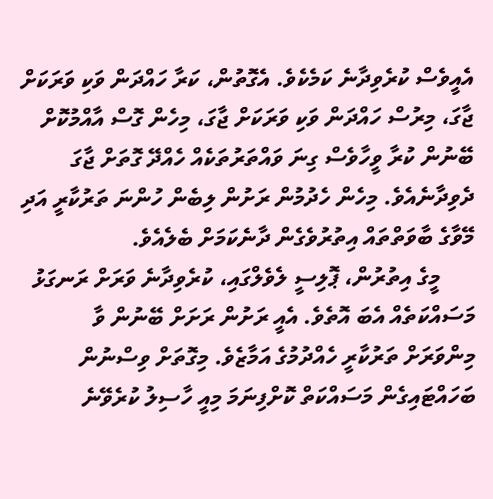އެއީވެސް ކުރެވިދާނެ ކަމެކެވެ. އެގޮތުން، ކަރާ ހައްދަން ވަކި ވަރަކަށް ޖާގަ، މިރުސް ހައްދަން ވަކި ވަރަކަށް ޖާގަ، މިހެން ގޮސް އާއްމުކޮށް ބޭނުން ކުރާ ވީހާވެސް ގިނަ ވައްތަރުތަކެއް ހެއްދޭ ގޮތަށް ޖާގަ ދެވިދާނެއެވެ. މިހެން ހެދުމުން ރަށުން ލިބެން ހުންނަ ތަރުކާރީ އަދި މޭވާގެ ބާވަތްތައް އިތުރުވެގެން ދާނެކަމަށް ބެލެއެވެ.
      މީގެ އިތުރުން، ޕޮލިސީ ލެވެލްގައި، ކުރެވިދާނެ ވަރަށް ރަނގަޅު މަސައްކަތެއް އެބަ އޮތެވެ. އެއީ ރަށުން ރަށަށް ބޭނުން ވާ މިންވަރަށް ތަރުކާރީ ހެއްދުމުގެ އަމާޒެވެ. މިގޮތަށް ވިސްނުން ބަހައްޓައިގެން މަސައްކަތް ކޮށްފިނަމަ މިއީ ހާސިލު ކުރެވޭނެ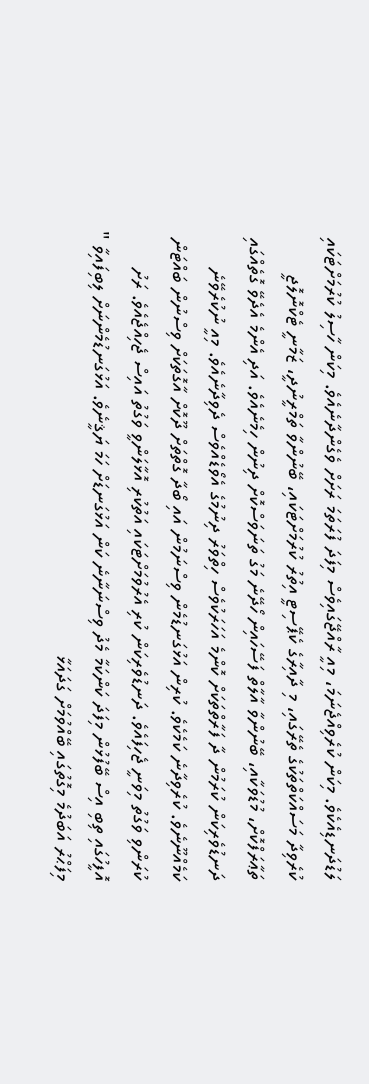ލަޑުދަނޑިއެކެވެ. މިކަން ކުރެވިއްޖެނަމަ، މިއީ ރާއްޖޭގައިވެސް މިފަދަ ފުރަތަމަ ރަށަށް ވެގެންދާނެއެވެ. މިކަން ހާސިލު ކުރުމަށްޓަކައި ކުރެވިދާ މަސައްކަތްތަކުގެ ތެރޭގައި، މި ދާއިރާގެ ކެޕޭސިޓީ އިތުރު ކުރުމަށްޓަކައި، ބޭނުންވާ ތަމްރީނުދީ، ޒަމާނީ ޓެކްނޮލޮޖީ ތަޢާރަފްކޮށް، މުޑުވަކާއި، ބޭނުންވާ އާލާތް ފަސޭހައިން ހޯދޭނެ މަގު ތަނަވަސްކޮށް ދިނުން ހިމެނެއެވެ. އަދި އެންމެ އެދެވޭ ގޮތެއްގައި ދަނޑުވެރިކަން ކުރަމުން ދާ ފަރާތްތަކަށް ކޮންމެ އަހަރަކުވެސް ހިތްވަރު ދިނުމުގެ އެވޯޑެއްވެސް ދެވިދާނެއެވެ. މިއީ ނުކުރެވޭނެ ކަމެއްނޫނެވެ. ކުރެވިދާނެ ކަމެކެވެ. ކުރިން އަޅުގަނޑުމެން ވިސްނަމުން އައި ބޯދާ ގޮތްތަށް ދޫކޮށް އާގޮތަކަށް ވިސްނުން ބައްޓަން ކުރަންވި ވަގުތު މިވަނީ ޖެހިފައެވެ. ދަނޑުވެރިކަން ކުރި އެރުވުމަށްޓަކައި އަތުކުރި އޮޅާލަންވީ ވަގުތު އައިސް ޖެހިއްޖެއެވެ. ރަށު އޮފީހުގައި ތިބި އިސް ބޭފުޅުން މިފަދަ ކަންކަމާ މެދު ވިސްނަނާނެ ކަން އަޅުގަނޑަށް ހަމަ ޔަޤީނެވެ. އަޅުގަނޑުމެންނަށް ލިބިފައިވާ " މިފަޙްރު އަބަދުމެ މިގޮތުގައި ބޭއްވުމަށް ގަދައަޅާ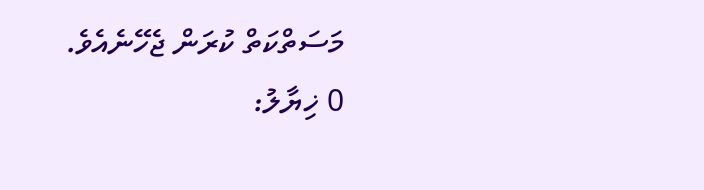މަސަތްކަތް ކުރަން ޖެހޭނެއެވެ.
0 ޚިޔާލު: